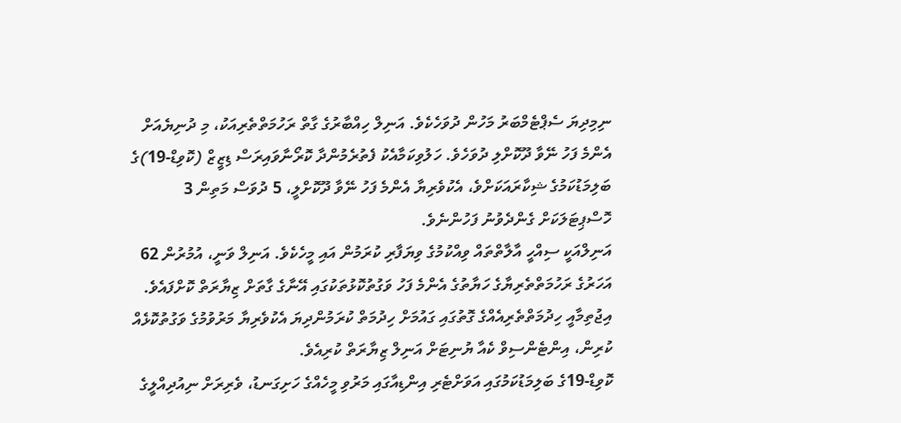ނިމިދިޔަ ސެޕްޓެމްބަރު މަހުން ދުވަހެކެވެ. އަނިލް ހިއްބާރުގެ ގާތް ރަހުމަތްތެރިއަކު، މި ދުނިޔެއަށް އެންމެ ފަހު ނޭވާ ދޫކޮށްލި ދުވަހެވެ. ހަލުވިކަމާއެކު ފެތުރެމުންދާ ކޮރޯނާވައިރަސް ޑިޒީޒް (ކޮވިޑް-19)ގެ ބަލިމަޑުކަމުގެ ޝިކާރައަކަށްވެ، އެކުވެރިޔާ އެންމެ ފަހު ނޭވާ ދޫކޮށްލީ، 5 ދުވަސް މަތިން 3 ހޮސްޕިޓަލަކަށް ގެންދެވުނު ފަހުންނެވެ.
އަނިލްއަކީ ސިއްހީ އާލާތްތައް ވިއްކުމުގެ ވިޔަފާރި ކުރަމުން އައި މީހެކެވެ. އަނިލް ވަނީ، އުމުރުން 62 އަހަރުގެ ރަހުމަތްތެރިޔާގެ ހަޔާތުގެ އެންމެ ފަހު ވަގުތުކޮޅުތަކުގައި އޭނާގެ ގާތަށް ޒިޔާރަތް ކޮށްފައެވެ. އިޖުތިމާއީ ހިދުމަތްތެރިއެއްގެ ގޮތުގައި ގައުމަށް ހިދުމަތް ކުރަމުންދިޔަ އެކުވެރިޔާ މަރުވުމުގެ ވަގުތުކޮޅެއް ކުރިން، އިންޓެންސިވް ކެއާ ޔުނިޓަށް އަނިލް ޒިޔާރަތް ކުރިއެވެ.
ކޮވިޑް-19ގެ ބަލިމަޑުކަމުގައި އަވަށްޓެރި އިންޑިއާގައި މަރުވި މީހެއްގެ ހަށިގަނޑު، ވެރިރަށް ނިއުދިއްލީގެ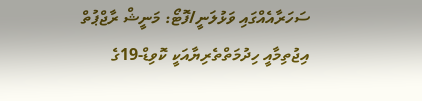ސަހަރާއެއްގައި ވަޅުލަނީ/ފޮޓޯ: މަނީޝް ރާޖްޕުތް
އިޖުތިމާއީ ހިދުމަތްތެރިޔާއަކީ ކޮވިޑް-19ގެ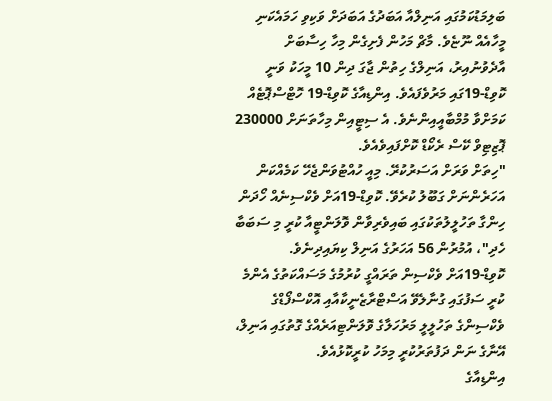ބަލިމަޑުކަމުގައި އަނިލްއާ އަބަދުގެ އަބަދަށް ވަކިވި ހަމައެކަނި މީހާއެއް ނޫޏެވެ. މާޗް މަހުން ފެށިގެން މިހާ ހިސާބަށް އާދެވުނުއިރު، އަނިލްގެ ހިތުން ޖާގަ ދިން 10 މީހަކު ވަނީ ކޮވިޑް-19ގައި މަރުވެފައެވެ. އިންޑިއާގެ ކޮވިޑް-19 ހޮޓްސްޕޮޓެއް ކަމަށްވާ މުމްބާއީއިންނެވެ. އެ ސިޓީއިން މިހާތަނަށް 230000 ޕޮޒިޓިވް ކޭސް ރެކޯޑް ކޮށްފައިވެއެވެ.
"ހިތަށް ވަރަށް އަސަރުކުރޭ. މިއީ ހުއްޓުވަންޖެހޭ ކަމެއްކަން އަހަރެންނަށް ގަބޫލު ކުރެވޭ. ކޮވިޑް-19އަށް ވެކްސިނެއް ހޯދަން ހިންގާ ތަހުލީލުތަކުގައި ބައިވެރިވާން ވޮލަންޓީއާ ކުރީ މި ސަބަބާ ހެދި"، އުމުރުން 56 އަހަރުގެ އަނިލް ކިޔައިދިނެވެ.
ކޮވިޑް-19އަށް ވެކްސިން ތަރައްގީ ކުރުމުގެ މަސައްކަތުގެ އެންމެ ކުރީ ސަފުގައި ގުނާލެވޭ އަސްޓްރާޒެނީކާއާއި އޮކްސްފޯޑްގެ ވެކްސިންގެ ތަހުލީލީ މަރުހަލާގެ ވޮލަންޓިއަރެއްގެ ގޮތުގައި އަނިލް، އޭނާގެ ނަން ދަފުތަރުކުރީ މިމަހު ކުރީކޮޅުއެވެ.
އިންޑިއާގެ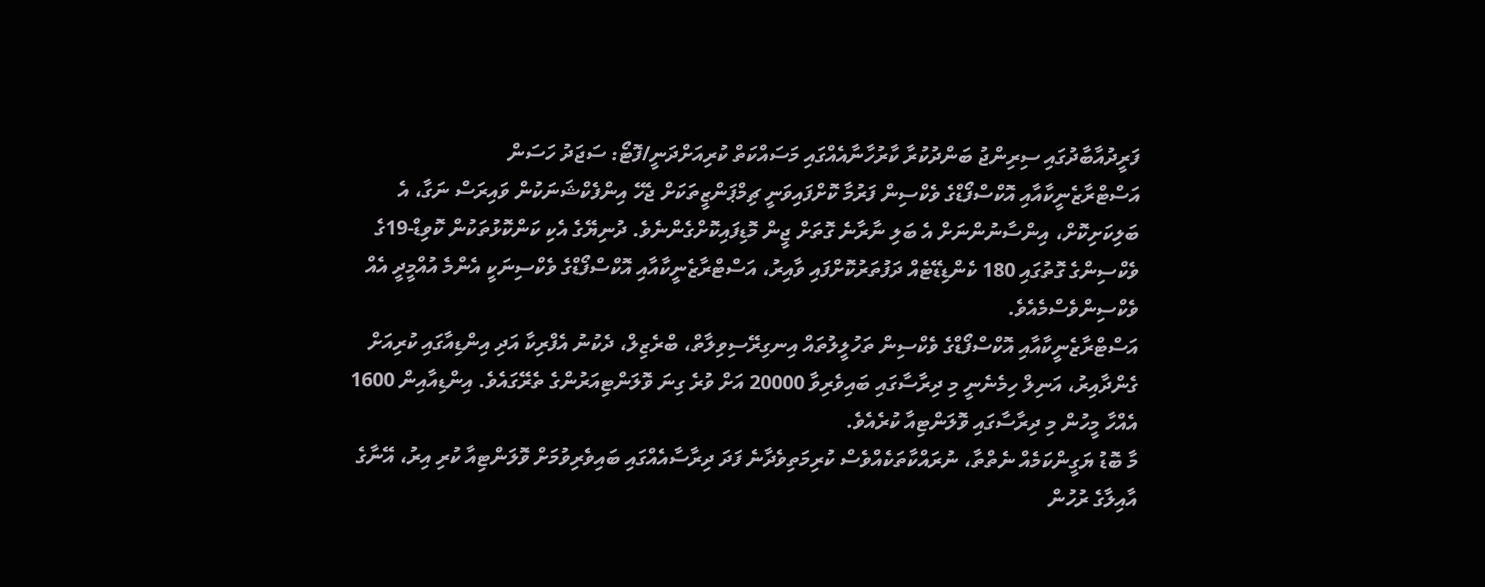ފަރީދުއާބާދުގައި ސިރިންޖު ބަންދުކުރާ ކާރުހާނާއެއްގައި މަސައްކަތް ކުރިއަށްދަނީ/ފޮޓޯ: ސަޖަދު ހަސަން
އަސްޓްރާޒެނީކާއާއި އޮކްސްފޯޑްގެ ވެކްސިން ފަރުމާ ކޮށްފައިވަނީ ޗިމްޕަންޒީތަކަށް ޖެހޭ އިންފެކްޝަނަކުން ވައިރަސް ނަގާ، އެ ބަލިކަށިކޮށް، އިންސާނުންނަށް އެ ބަލި ނާރާނެ ގޮތަށް ޖީން މޮޑިފައިކޮށްގެންނެވެ. ދުނިޔޭގެ އެކި ކަންކޮޅުތަކުން ކޮވިޑް-19ގެ ވެކްސިންގެ ގޮތުގައި 180 ކެންޑިޑޭޓެއް ދަފުތަރުކޮށްފައި ވާއިރު، އަސްޓްރާޒެނީކާއާއި އޮކްސްފޯޑްގެ ވެކްސިނަކީ އެންމެ އުއްމީދީ އެއް ވެކްސިންވެސްމެއެވެ.
އަސްޓްރާޒެނީކާއާއި އޮކްސްފޯޑްގެ ވެކްސިން ތަހުލީލުތައް އިނގިރޭސިވިލާތް، ބްރެޒިލް، ދެކުނު އެފްރިކާ އަދި އިންޑިއާގައި ކުރިއަށް ގެންދާއިރު، އަނިލް ހިމެނެނީ މި ދިރާސާގައި ބައިވެރިވާ 20000 އަށް ވުރެ ގިނަ ވޮލަންޓިއަރުންގެ ތެރޭގައެވެ. އިންޑިއާއިން 1600 އެއްހާ މީހުން މި ދިރާސާގައި ވޮލަންޓިއާ ކުރެއެވެ.
މާ ބޮޑު ޔަގީންކަމެއް ނެތްތާ، ނުރައްކާތަކެއްވެސް ކުރިމަތިވެދާނެ ފަދަ ދިރާސާއެއްގައި ބައިވެރިވުމަށް ވޮލަންޓިއާ ކުރި އިރު، އޭނާގެ އާއިލާގެ ރުހުން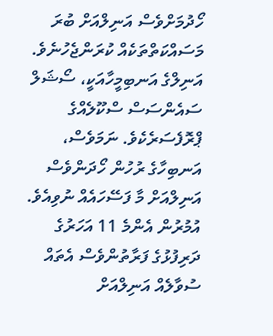ހޯދުމަށްވެސް އަނިލްއަށް ބުރަ މަސައްކަތްތަކެއް ކުރަންޖެހުނެވެ. އަނިލްގެ އަނބިމީހާއަކީ، ސޯޝަލް ސައެންސަސް ސްކޫލެއްގެ ޕްރޮފެސަރެކެވެ. ނަމަވެސް، އަނބިހާގެ ރުހުން ހޯދަންވެސް އަނިލްއަށް މާ ފަސޭހައެއް ނުވިއެވެ. އުމުރުން އެންމެ 11 އަހަރުގެ ދަރިފުޅުގެ ފަރާތުންވެސް އެތައް ސުވާލެއް އަނިލްއަށް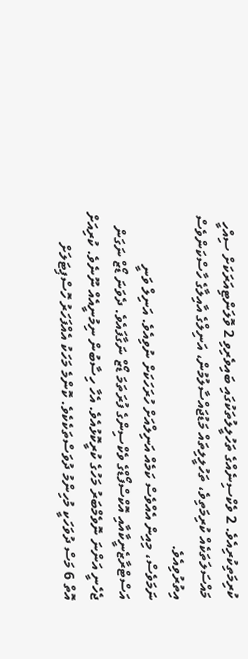ކުރިމަތިކުރިއެވެ. 2 ވެކްސިނެއްގެ ތަހުލީލުތަކުގައި ބައިވެރިވި 2 ވޮލަންޓިއަރަކަށް ސިއްހީ މައްސަލަތަކެއް ކުރިމަތިވެ، ތަހުލީލިތައް މަޑުޖައްސާލުމުން، އަނިލްގެ އާއިލާގެ ހާސްކަންވެސް އިތުރުވިއެވެ.
ނަމަވެސް، މިއިން އެއްވެސް ކަމެއް އަނިލްއަށް ހުރަހަކަށް ނުވިއެވެ. އަނިލް ވަނީ އަސްޓްރާޒެނީކާއާއި އޮކްސްފޯޑްގެ ވެކްސިންގެ ފުރަތަމަ ޑޯޒް ނަގާފައެވެ. ދެވަނަ ޑޯޒް ނަގަން ޖެހެނީ އަންނަ ނޮވެމްބަރު މަހުގެ ކުރީކޮޅުއެވެ. އެހާ ހިސާބުން ނިމުނީއެއް ނޫނެވެ. ކުރިއަށް އޮތް 6 މަސް ދުވަހަކީ މުހިންމު ދުވަސްތަކެކެވެ. ކޮންމެ މަހަކު އެއްފަހަރު ހޮސްޕިޓަލަށް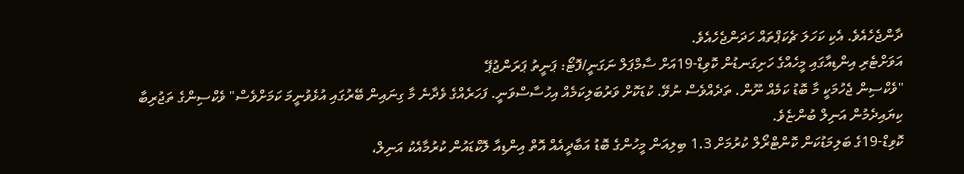ދާންޖެހެއެވެ. އެކި ކަހަލަ ޗެކަޕްތައް ހަދަންޖެހެއެވެ.
އަވަށްޓެރި އިންޑިއާގައި މީހެއްގެ ހަށިގަނޑުން ކޮވިޑް-19އަށް ސާމްޕަލް ނަގަނީ/ފޮޓޯ: ޕަނީތު ޕަރަންޖުޕޭ
"ވެކްސިން ޖެހުމަކީ މާ ބޮޑު ކަމެއް ނޫން. ތަދެއްވެސް ނުވޭ. ކުޑަކޮށް ވަރުބަލިކަމެއް އިހުސާސްވަނީ. ފަހަރެއްގެ ވެދާނެ މާ ގިނައިން ބޭރުގައި އުޅެވުނީމަ ކަމަށްވެސް" ވެކްސިންގެ ތަޖުރިބާ ކިޔައިދެމުން އަނިލް ބުންޏެވެ.
ކޮވިޑް-19ގެ ބަލިމަޑުކަން ކޮންޓްރޯލް ކުރުމަށް 1.3 ބިލިއަން މީހުންގެ ބޮޑު އަބާދީއެއް އޮތް އިންޑިއާ ލޮކްޑައުން ކުރުމާއެކު އަނިލް،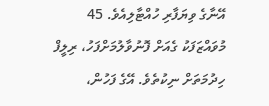އޭނާގެ ވިޔަފާރި ހުއްޓާލިއެވެ. 45 މުވައްޒަފަކު ގެއަށް ފޮނުވާލުމަށްފަހު، ރިލީފް ހިދުމަތަށް ނިކުތެވެ. އޭގެ ފަހުން،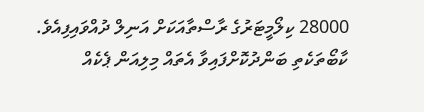28000 ކިލޯމީޓަރުގެ ރާސްތާއަކަށް އަނިލް ދުއްވައިފިއެވެ. ކާބޯތަކެތި ބަންދުކޮށްފައިވާ އެތައް މިލިއަން ޕެކެއް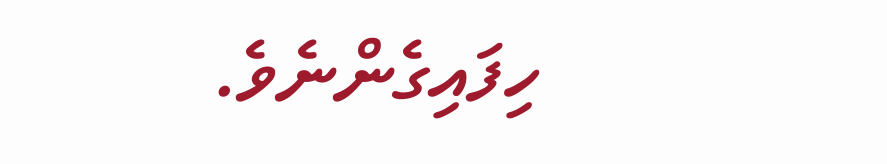ހިފައިގެންނެވެ.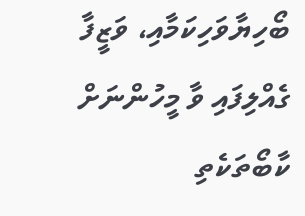ބޯހިޔާވަހިކަމާއި، ވަޒީފާ ގެއްލިފައި ވާ މީހުންނަށް ކާބޯތަކެތި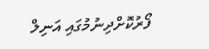ފޯރުކޮށްދިނުމުގައި އަނިލް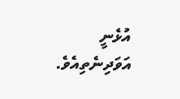އުޅެނީ އަވަދިނެތިއެވެ.